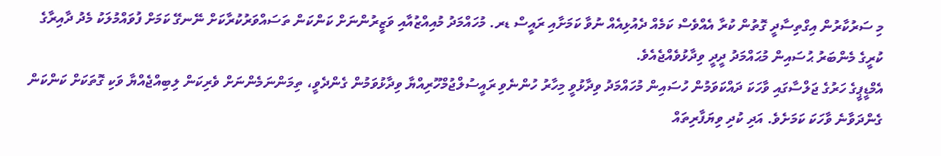މި ސަރުކާރުން އިގްތިސާދީ ގޮތުން ކުރާ އެއްވެސް ކަމެއް ދެއުޅިއެއް ނުވާ ކަމަށާއި ރައީސް ޑރ. މުހައްމަދު މުއިއްޒުއާއި ވަޒީރުންނަށް ކަންކަން ތަސައްވަރުކުރާކަށް ނޭނގޭ ކަމަށް ފުވައްމުލަކު މެދު ދާއިރާގެ ކުރީގެ މެންބަރު ޙުސައިން މުޙައްމަދު ދީދީ ވިދާޅުވެއްޖެއެވެ.
އެމްޑީޕީގެ ހަރުގެ ޖަލްސާގައި ވާހަކަ ދައްކަވަމުން ހުސައިން މުހައްމަދު ވިދާޅުވީ މިހާރު ހުންނެވި ރައީސުލްޖުމްހޫރިއްޔާ ވިދާޅުވަމުން ގެންދެވީ، ތިމަންނަމެންނަށް ވެރިކަން ލިބިއްޖެއްޔާ ވަކި ގޮތަކަށް ކަންކަން ގެންދަވާނެ ވާހަކަ ކަމަށެވެ. އަދި ކުދި ވިޔަފާރިތައް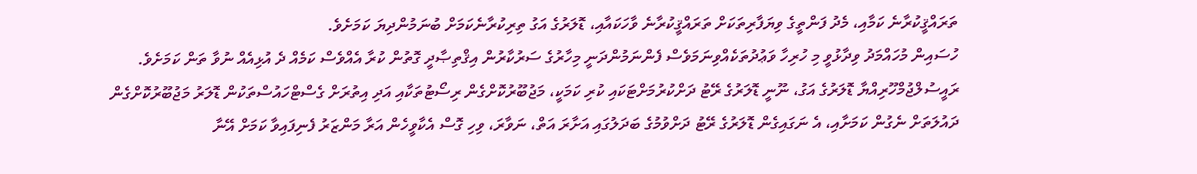ތަރައްޤީކުރާނެ ކަމާއި، މެދު ފަންތީގެ ވިޔަފާރިތަކަށް ތަރައްޤީކުރާނެ ވާހަކައާއި، ޑޮލަރުގެ އަގު ތިރިކުރާނެކަމަށް ބުނަމުންދިޔަ ކަމަށެވެ.
ހުސައިން މުހައްމަދު ވިދާޅުވީ މި ހުރިހާ ވަޢުދުތަކެއްވިނަމަވެސް ފެންނަމުންދަނީ މިހާރުގެ ސަރުކާރުން އިޤްތިޞާދީ ގޮތުން ކުރާ އެއްވެސް ކަމެއް ދެ އުޅިއެއް ނުވާ ތަން ކަމަށެވެ. ރައީސުލްޖުމްހޫރިއްޔާ ޑޮލަރުގެ އަގު، ނޫނީ ޑޮލަރުގެ ރޭޓު ދަށްކުރުމަށްޓަކައި ކުރި ކަމަކީ، މަޖުބޫރުކޮށްގެން ރިސޯޓުތަކާއި އަދި އިތުރަށް ގެސްޓްހައުސްތަކުން ޑޮލަރު މަޖުބޫރުކޮށްގެން ދައުލަތަށް ނެގުން ކަމަށާއި، އެ ނަގައިގެން ޑޮލަރުގެ ރޭޓު ދަށްވުމުގެ ބަދަލުގައި އަށާރަ އަތް، ނަވާރަ، ވިހި ގޮސް އެކާވީހެން އަރާ މަންޒަރު ފެނިފައިވާ ކަމަށް އޭނާ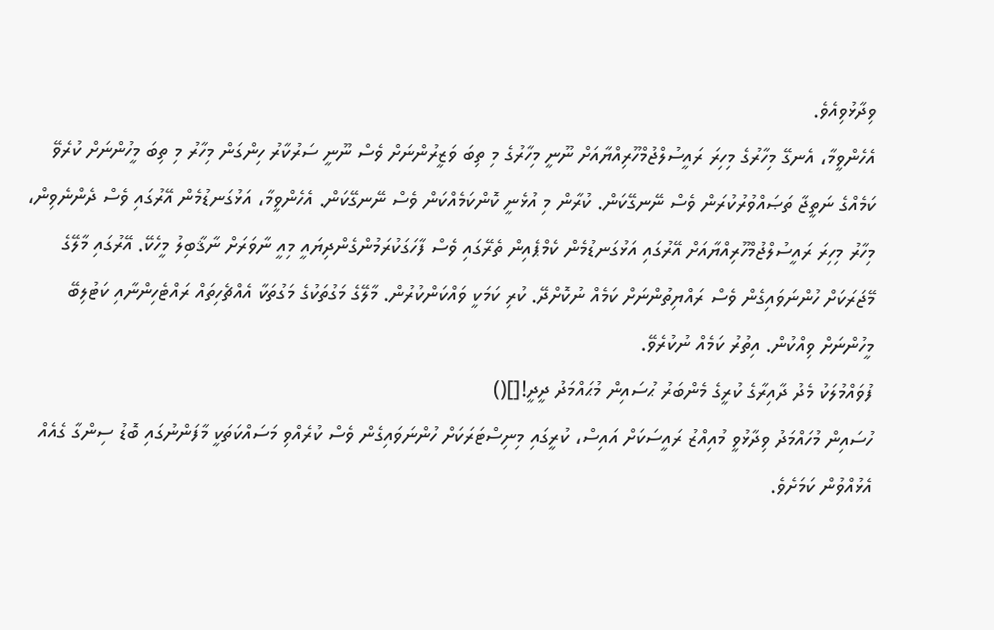ވިދާޅުވިއެވެ.
އެހެންވީމާ، އެނގޭ މިހާރުގެ މިހިރަ ރައީސުލްޖުމްހޫރިއްޔާއަށް ނޫނީ މިހާރުގެ މި ތިބަ ވަޒީރުންނަށް ވެސް ނޫނީ ސަރުކާރު ހިންގަން މިހާރު މި ތިބަ މީހުންނަށް ކުރެވޭ ކަމެއްގެ ނަތީޖާ ތަޞައްވުރުކުރަން ވެސް ނޭނގޭކަން. ކުރާން މި އުޅެނީ ކޮންކަމެއްކަން ވެސް ނޭނގޭކަން. އެހެންވީމާ، އަޅުގަނޑުމެން އޭރުގައި ވެސް ދެންނެވިން، މިހާރު މިހިރަ ރައީސުލްޖުމްހޫރިއްޔާއަށް އޭރުގައި އަޅުގަނޑުމެން ކެމްޕެއިން ތެރޭގައި ވެސް ފާހަގަކުރަމުންގެންދިޔައީ މިއީ ނާވަރަށް ނާޤާބިލު މީހެކޭ. އޭރުގައި މާލޭގެ މޭޖަރަކަށް ހުންނަވައިގެން ވެސް ރައްޔިތުންނަށް ކަމެއް ނުކޮށްދޭ. ކުރި ކަމަކީ ވައްކަންކުރުން. މާލޭގެ މަގުތަކުގެ މަގުތަކާ އެއްޗެހިތައް ރައްޓެހިންނާއި ކަޓުލިބޭ މީހުންނަށް ވިއްކުން. އިތުރު ކަމެއް ނުކުރެވޭ.
ފުވައްމުލަކު މެދު ދާއިރާގެ ކުރީގެ މެންބަރު ޙުސައިން މުޙައްމަދު ދީދީ![]()
ހުސައިން މުހައްމަދު ވިދާޅުވީ މުއިއްޒު ރައީސަކަށް އައިސް، ކުރީގައި މިނިސްޓަރަކަށް ހުންނަވައިގެން ވެސް ކުރެއްވި މަސައްކަތަކީ މާފަންނުގައި ބޮޑު ސިންގާ ގެއެއް އެޅުއްވުން ކަމަށެވެ.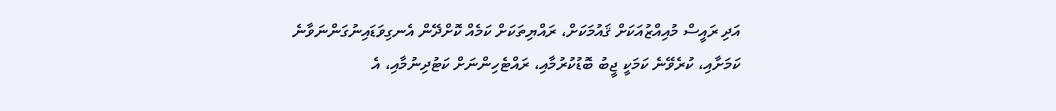އަދި ރައީސް މުއިއްޒުއަކަށް ޤައުމަކަށް، ރައްޔިތަކަށް ކަމެއް ކޮށްދޭން އެނގިވަޑައިނުގަންނަވާނެ ކަމަށާއި، ކުރެވޭނެ ކަމަކީ ޖީބު ބޮޑުކުރުމާއި، ރައްޓެހިންނަށް ކަޓުދިނުމާއި، އެ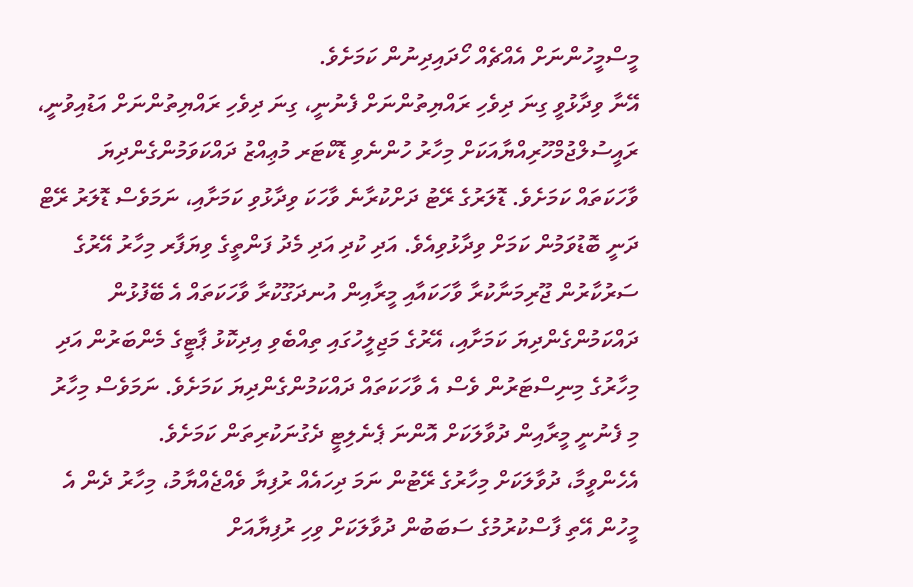މީސްމީހުންނަށް އެއްޗެއް ހޯދައިދިނުން ކަމަށެވެ.
އޭނާ ވިދާޅުވީ ގިނަ ދިވެހި ރައްޔިތުންނަށް ފެނުނީ، ގިނަ ދިވެހި ރައްޔިތުންނަށް އަޑުއިވުނީ، ރައީސުލްޖުމްހޫރިއްޔާއަކަށް މިހާރު ހުންނެވި ޑޮކްޓަރ މުޢިއްޒު ދައްކަވަމުންގެންދިޔަ ވާހަކަތައް ކަމަށެވެ. ޑޮލަރުގެ ރޭޓު ދަށްކުރާނެ ވާހަކަ ވިދާޅުވި ކަމަށާއި، ނަމަވެސް ޑޮލަރު ރޭޓް ދަނީ ބޮޑުވަމުން ކަމަށް ވިދާޅުވިއެވެ. އަދި ކުދި އަދި މެދު ފަންތީގެ ވިޔަފާރ މިހާރު އޭރުގެ ސަރުކާރުން ޖޫރިމަނާކުރާ ވާހަކައާއި މީރާއިން އުނދަގޫކުރާ ވާހަކަތައް އެ ބޭފުޅުން ދައްކަމުންގެންދިޔަ ކަމަށާއި، އޭރުގެ މަޖިލީހުގައި ތިއްބެވި އިދިކޮޅު ޕާޓީގެ މެންބަރުން އަދި މިހާރުގެ މިނިސްޓަރުން ވެސް އެ ވާހަކަތައް ދައްކަމުންގެންދިޔަ ކަމަށެވެ. ނަމަވެސް މިހާރު މި ފެނުނީ މީރާއިން ދުވާލަކަށް އޮންނަ ޕެނެލިޓީ ދެގުނަކުރިތަން ކަމަށެވެ.
އެހެންވީމާ، ދުވާލަކަށް މިހާރުގެ ރޭޓުން ނަމަ ދިހައެއް ރުފިޔާ ވެއްޖެއްޔާމު، މިހާރު ދެން އެ މީހުން އޭތި ފާސްކުރުމުގެ ސަބަބުން ދުވާލަކަށް ވިހި ރުފިޔާއަށް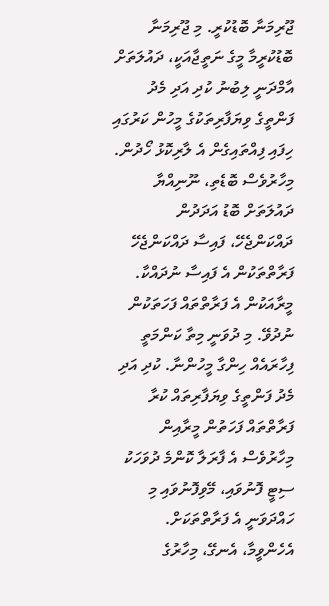ޖޫރިމަނާ ބޮޑުކުރީ. މި ޖޫރިމަނާ ބޮޑުކުރީމާ މީގެ ނަތީޖާއަކީ، ދައުލަތަށް އާމްދަނީ ލިބުނު ކުދި އަދި މެދު ފަންތީގެ ވިޔަފާރިތަކުގެ މީހުން ކަރުގައި ހިފައި ފިއްތައިގެން އެ ލާރިކޮޅު ހޯދުން. މިހާރުވެސް ބޮޑެތި، ނޫނިއްޔާ ދައުލަތަށް ބޮޑު އަދަދުން ދައްކަންޖެހޭ، ފައިސާ ދައްކަންޖެހޭ ފަރާތްތަކުން އެ ފައިސާ ނުދައްކާ. މީރާއަކުން އެ ފަރާތްތައް ފަހަތަކުން ނުދުވޭ. މި ދުވަނީ މިތާ ކަންމަތީ ފިހާރައެއް ހިންގާ މީހުންނާ. ކުދި އަދި މެދު ފަންތީގެ ވިޔަފާރިތައް ކުރާ ފަރާތްތައް ފަހަތުން މީރާއިން މިހާރުވެސް އެ ފާރަލާ ކޮންމެ ދުވަހަކު ސިޓީ ފޮނުވައި، މޭވިފޮނުވައި މި ހައްދަވަނީ އެ ފަރާތްތަކަށް. އެހެންވީމާ، އެނގޭ، މިހާރުގެ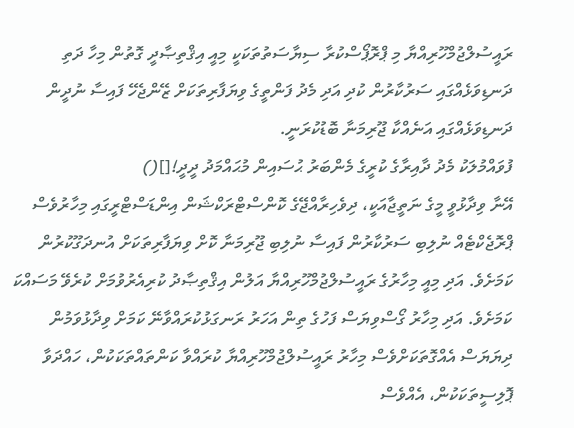ރައީސުލްޖުމްހޫރިއްޔާ މި ޕްރޮޕޯސްކުރާ ސިޔާސަތުތަކަކީ މިއީ އިޤްތިޞާދީ ގޮތުން މިހާ ދަތި ދަނޑިވަޅެއްގައި ސަރުކާރުން ކުދި އަދި މެދު ފަންތީގެ ވިޔަފާރިތަކަށް ޒޭންޖެހޭ ފައިސާ ނުދީން ދަނޑިވަޅެއްގައި އަނެއްކާ ޖޫރިމަނާ ބޮޑުކުރަނީ.
ފުވައްމުލަކު މެދު ދާއިރާގެ ކުރީގެ މެންބަރު ޙުސައިން މުޙައްމަދު ދީދީ![]()
އޭނާ ވިދާޅުވީ މީގެ ނަތީޖާއަކީ، ދިވެހިރާއްޖޭގެ ކޮންސްޓްރަކްޝަން އިންޑަސްޓްރީގައި މިހާރުވެސް ޕްރޮޖެކްޓެއް ނުލިބި ސަރުކާރުން ފައިސާ ނުލިބި ޖޫރިމަނާ ކޮށް ވިޔަފާރިތަކަށް އުނދަގޫކުރުން ކަމަށެވެ. އަދި މިއީ މިހާރުގެ ރައީސުލްޖުމްހޫރިއްޔާ އަލުން އިޤްތިޞާދު ކުރިއެރުވުމަށް ކުރެވޭ މަސައްކަ ކަމަށެވެ. އަދި މިހާރު ގޯސްވިޔަސް ފަހުގެ ތިން އަހަރު ރަނގަޅުކުރައްވާނޭ ކަމަށް ވިދާޅުވަމުން ދިޔަޔަސް އެއްގޮތަކަށްވެސް މިހާރު ރައީސުލްޖުމްހޫރިއްޔާ ކުރައްވާ ކަންތައްތަކަކުން، ހައްދަވާ ޕޮލިސީތަކަކުން، އެއްވެސް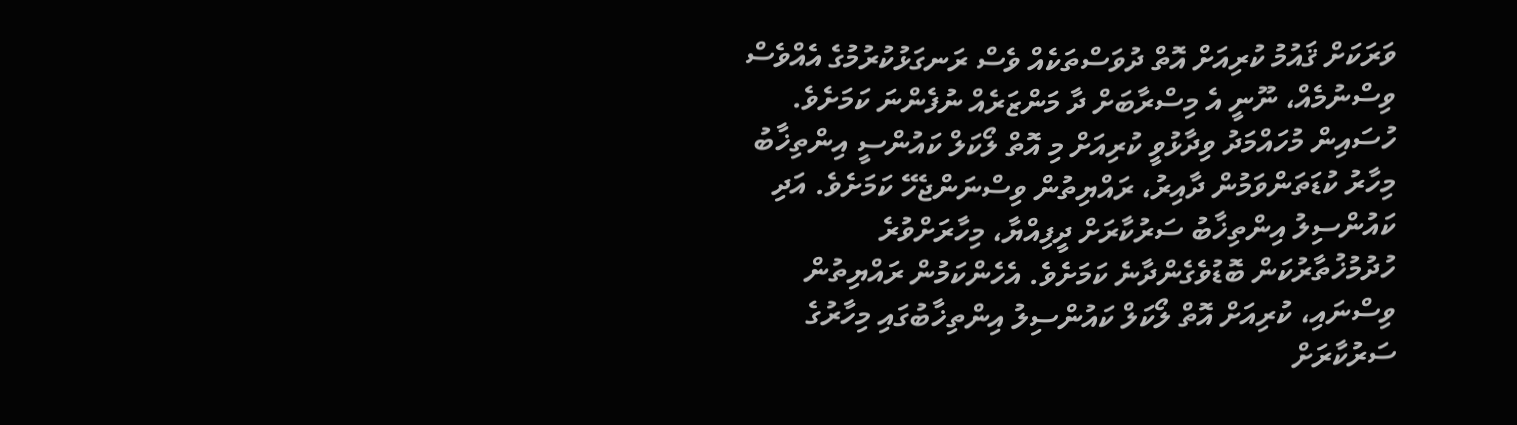ވަރަކަށް ޤައުމު ކުރިއަށް އޮތް ދުވަސްތަކެއް ވެސް ރަނގަޅުކުރުމުގެ އެއްވެސް ވިސްނުމެއް، ނޫނީ އެ މިސްރާބަށް ދާ މަންޒަރެއް ނުފެންނަ ކަމަށެވެ.
ހުސައިން މުހައްމަދު ވިދާޅުވީ ކުރިއަށް މި އޮތް ލޯކަލް ކައުންސީ އިންތިޚާބު މިހާރު ކުޑަތަންވަމުން ދާއިރު، ރައްޔިތުން ވިސްނަންޖެހޭ ކަމަށެވެ. އަދި ކައުންސިލު އިންތިޚާބު ސަރުކާރަށް ދީފިއްޔާ، މިހާރަށްވުރެ ހުދުމުޚުތާރުކަން ބޮޑުވެގެންދާނެ ކަމަށެވެ. އެހެންކަމުން ރައްޔިތުން ވިސްނައި، ކުރިއަށް އޮތް ލޯކަލް ކައުންސިލު އިންތިޚާބުގައި މިހާރުގެ ސަރުކާރަށް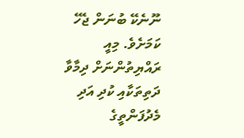ނޫނެކޭ ބުނަން ޖެހޭ ކަމަށެވެ. މިއީ ރައްޔިތުންނަށް ދިމާވާ ދަތިތަކާއި ކުދި އަދި މެދުފަންތީގެ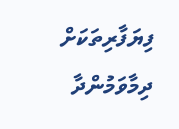ފިޔަފާރިތަކަށް ދިމާވަމުންދާ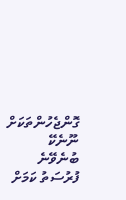ގޮންޖެހުންތަކަށް ނޫނެކޭ ބުނެވޭނެ ފުރުސަތު ކަމަށް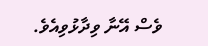ވެސް އޭނާ ވިދާޅުވިއެވެ.